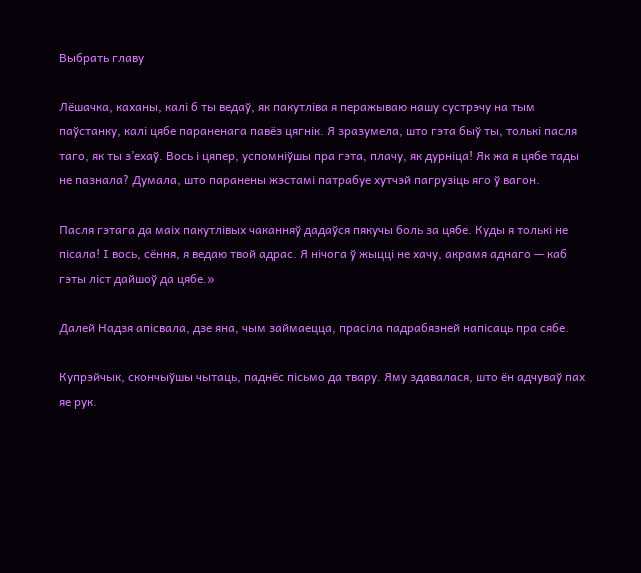Выбрать главу

Лёшачка, каханы, калі б ты ведаў, як пакутліва я перажываю нашу сустрэчу на тым паўстанку, калі цябе параненага павёз цягнік. Я зразумела, што гэта быў ты, толькі пасля таго, як ты з’ехаў. Вось і цяпер, успомніўшы пра гэта, плачу, як дурніца! Як жа я цябе тады не пазнала? Думала, што паранены жэстамі патрабуе хутчэй пагрузіць яго ў вагон.

Пасля гэтага да маіх пакутлівых чаканняў дадаўся пякучы боль за цябе. Куды я толькі не пісала! І вось, сёння, я ведаю твой адрас. Я нічога ў жыцці не хачу, акрамя аднаго — каб гэты ліст дайшоў да цябе.»

Далей Надзя апісвала, дзе яна, чым займаецца, прасіла падрабязней напісаць пра сябе.

Купрэйчык, скончыўшы чытаць, паднёс пісьмо да твару. Яму здавалася, што ён адчуваў пах яе рук.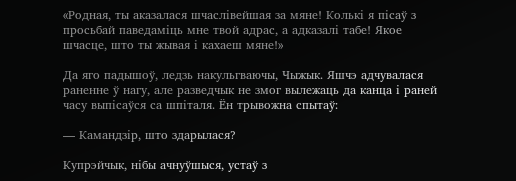«Родная, ты аказалася шчаслівейшая за мяне! Колькі я пісаў з просьбай паведаміць мне твой адрас, а адказалі табе! Якое шчасце, што ты жывая і кахаеш мяне!»

Да яго падышоў, ледзь накульгваючы, Чыжык. Яшчэ адчувалася раненне ў нагу, але разведчык не змог вылежаць да канца і раней часу выпісаўся са шпіталя. Ён трывожна спытаў:

— Камандзір, што здарылася?

Купрэйчык, нібы ачнуўшыся, устаў з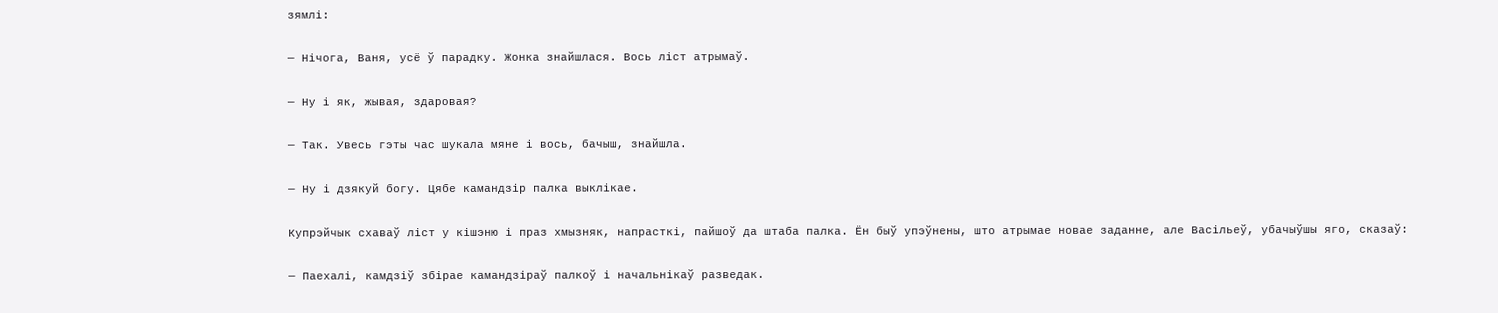зямлі:

— Нічога, Ваня, усё ў парадку. Жонка знайшлася. Вось ліст атрымаў.

— Ну і як, жывая, здаровая?

— Так. Увесь гэты час шукала мяне і вось, бачыш, знайшла.

— Ну і дзякуй богу. Цябе камандзір палка выклікае.

Купрэйчык схаваў ліст у кішэню і праз хмызняк, напрасткі, пайшоў да штаба палка. Ён быў упэўнены, што атрымае новае заданне, але Васільеў, убачыўшы яго, сказаў:

— Паехалі, камдзіў збірае камандзіраў палкоў і начальнікаў разведак.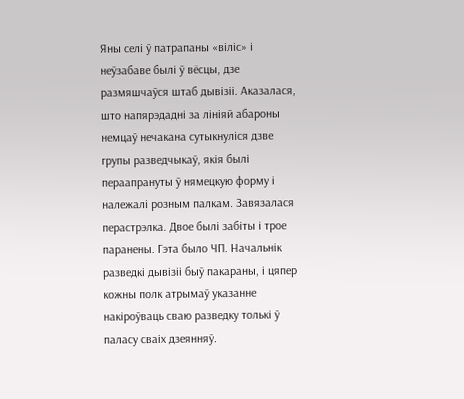Яны селі ў патрапаны «віліс» і неўзабаве былі ў вёсцы, дзе размяшчаўся штаб дывізіі. Аказалася, што напярэдадні за лініяй абароны немцаў нечакана сутыкнуліся дзве групы разведчыкаў, якія былі пераапрануты ў нямецкую форму і належалі розным палкам. Завязалася перастрэлка. Двое былі забіты і трое паранены. Гэта было ЧП. Начальнік разведкі дывізіі быў пакараны, і цяпер кожны полк атрымаў указанне накіроўваць сваю разведку толькі ў паласу сваіх дзеянняў.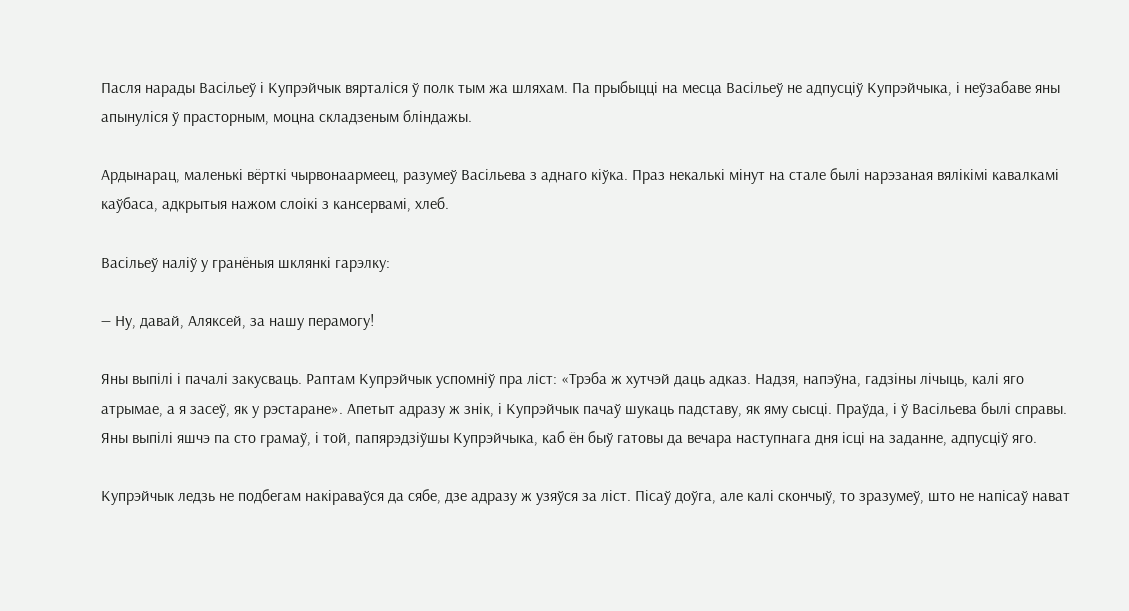Пасля нарады Васільеў і Купрэйчык вярталіся ў полк тым жа шляхам. Па прыбыцці на месца Васільеў не адпусціў Купрэйчыка, і неўзабаве яны апынуліся ў прасторным, моцна складзеным бліндажы.

Ардынарац, маленькі вёрткі чырвонаармеец, разумеў Васільева з аднаго кіўка. Праз некалькі мінут на стале былі нарэзаная вялікімі кавалкамі каўбаса, адкрытыя нажом слоікі з кансервамі, хлеб.

Васільеў наліў у гранёныя шклянкі гарэлку:

— Ну, давай, Аляксей, за нашу перамогу!

Яны выпілі і пачалі закусваць. Раптам Купрэйчык успомніў пра ліст: «Трэба ж хутчэй даць адказ. Надзя, напэўна, гадзіны лічыць, калі яго атрымае, а я засеў, як у рэстаране». Апетыт адразу ж знік, і Купрэйчык пачаў шукаць падставу, як яму сысці. Праўда, і ў Васільева былі справы. Яны выпілі яшчэ па сто грамаў, і той, папярэдзіўшы Купрэйчыка, каб ён быў гатовы да вечара наступнага дня ісці на заданне, адпусціў яго.

Купрэйчык ледзь не подбегам накіраваўся да сябе, дзе адразу ж узяўся за ліст. Пісаў доўга, але калі скончыў, то зразумеў, што не напісаў нават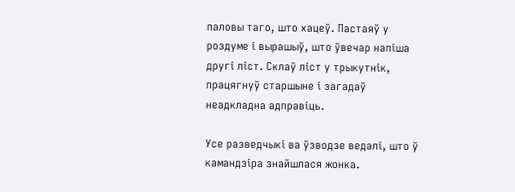паловы таго, што хацеў. Пастаяў у роздуме і вырашыў, што ўвечар напіша другі ліст. Склаў ліст у трыкутнік, працягнуў старшыне і загадаў неадкладна адправіць.

Усе разведчыкі ва ўзводзе ведалі, што ў камандзіра знайшлася жонка.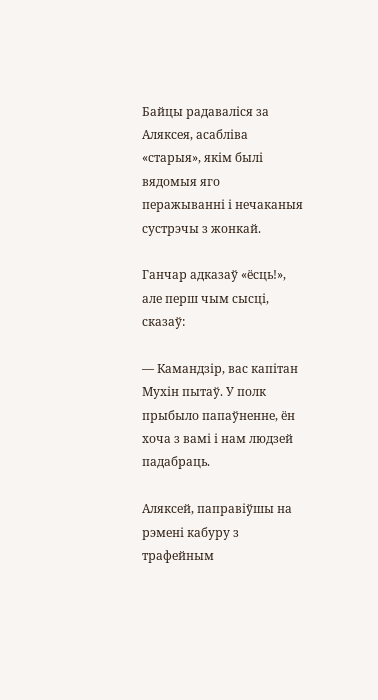Байцы радаваліся за Аляксея, асабліва «старыя», якім былі вядомыя яго перажыванні і нечаканыя сустрэчы з жонкай.

Ганчар адказаў «ёсць!», але перш чым сысці, сказаў:

— Камандзір, вас капітан Мухін пытаў. У полк прыбыло папаўненне, ён хоча з вамі і нам людзей падабраць.

Аляксей, паправіўшы на рэмені кабуру з трафейным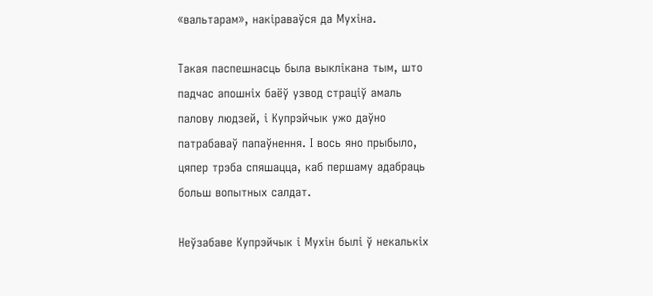«вальтарам», накіраваўся да Мухіна.

Такая паспешнасць была выклікана тым, што падчас апошніх баёў узвод страціў амаль палову людзей, і Купрэйчык ужо даўно патрабаваў папаўнення. І вось яно прыбыло, цяпер трэба спяшацца, каб першаму адабраць больш вопытных салдат.

Неўзабаве Купрэйчык і Мухін былі ў некалькіх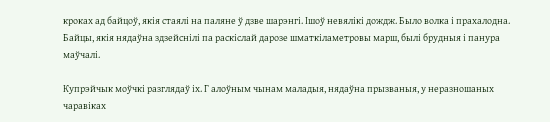кроках ад байцоў, якія стаялі на паляне ў дзве шарэнгі. Ішоў невялікі дождж. Было волка і прахалодна. Байцы, якія нядаўна здзейснілі па раскіслай дарозе шматкіламетровы марш, былі брудныя і панура маўчалі.

Купрэйчык моўчкі разглядаў іх. Г алоўным чынам маладыя, нядаўна прызваныя, у неразношаных чаравіках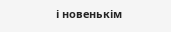і новенькім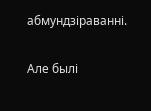абмундзіраванні.

Але былі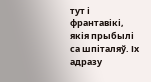тут і франтавікі, якія прыбылі са шпіталяў. Іх адразу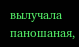вылучала паношаная,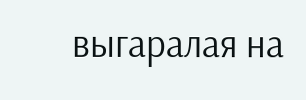выгаралая на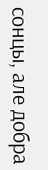сонцы, але добра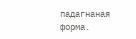падагнаная форма.